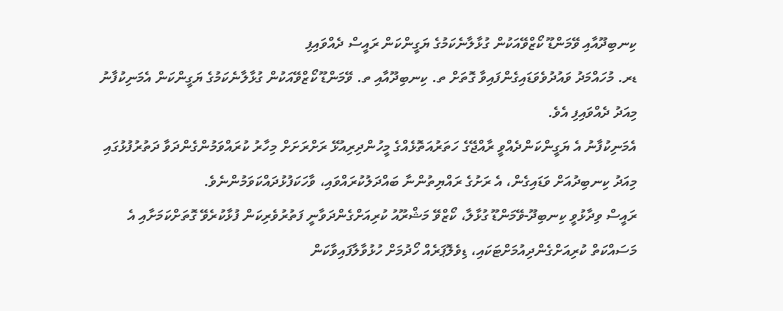ކިނބިދޫއާއި ވޭމަންޑޫ ކޯޒްވޭއަކުން ގުޅާލާނެކަމުގެ ޔަގީންކަން ރައީސް ދެއްވައިފި
ޑރ. މުހައްމަދު ވައުދުވެވަޑައިގެންފައިވާ ގޮތަށް ތ. ކިނބިދޫއާއި ތ. ވޭމަންޑޫ ކޯޒްވޭއަކުން ގުޅާލާނެކަމުގެ ޔަގީންކަން އެމަނިކުފާނު މިއަދު ދެއްވައިފި އެވެ.
އެމަނިކުފާނު އެ ޔަގީންކަންދެއްވީ ރާއްޖޭގެ ހަތަރުއަތޮޅެއްގެ މީހުންދިރިއުޅޭ ރަށްރަށަށް މިހާރު ކުރައްވަމުންގެންދަވާ ދަތުރުފުޅުގައި މިއަދު ކިނބިދުއަށް ވަޑައިގެން، އެ ރަށުގެ ރައްޔިތުންނާ ބައްދަލުކުރައްވައި، ވާހަކަފުޅުދައްކަވަމުންނެވެ.
ރައީސް ވިދާޅުވީ ކިނބިދޫ-ވޭމަންޑޫ ގުޅާލާ، ކޯޒްވޭ މަޝްރޫއު ކުރިއަށްގެންދަވާނީ ފަތުރުވެރިކަން ފުޅާކުރެވޭ ގޮތަށްކަމަށާއި އެ މަސައްކަތް ކުރިއަށްގެންދިއުމަށްޓަކައި، ޑިވެލޮޕަރެއް ހޯދުމަށް ހުޅުވާލާފައިވާކަން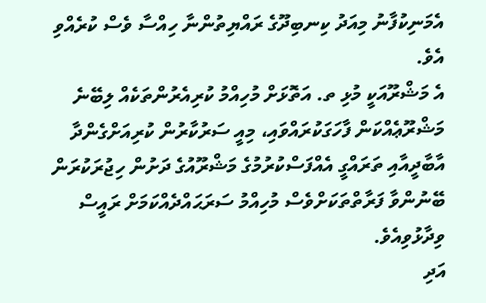އެމަނިކުފާނު މިއަދު ކިނބިދޫގެ ރައްޔިތުންނާ ހިއްސާ ވެސް ކުރެއްވި އެވެ.
އެ މަޝްރޫއަކީ މުޅި ތ. އަތޮޅަށް މުހިއްމު ކުރިއެރުންތަކެއް ލިބޭނެ މަޝްރޫޢެއްކަން ފާހަގަކުރައްވައި، މިއީ ސަރުކާރުން ކުރިއަށްގެންދާ އާބާދީއާއި ތަރައްގީ އެއްފަސްކުރުމުގެ މަޝްރޫއުގެ ދަށުން ހިޖުރަކުރަން ބޭނުންވާ ފަރާތްތަކަށްވެސް މުހިއްމު ސަރަޙައްދެއްކަމަށް ރައީސް ވިދާޅުވިއެވެ.
އަދި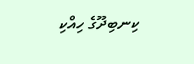ކިނބިދޫގެ ހިއްކި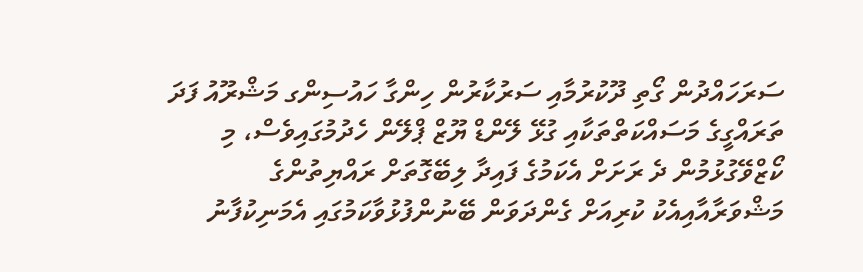ސަރަހައްދުން ގޯތި ދޫކުރުމާއި ސަރުކާރުން ހިންގާ ހައުސިންގ މަޝްރޫއު ފަދަ ތަރައްގީގެ މަސައްކަތްތަކާއި ގުޅޭ ލޭންޑް ޔޫޒް ޕްލޭން ހެދުމުގައިވެސް، މި ކޯޒްވޭގުޅުމުން ދެ ރަށަށް އެކަމުގެ ފައިދާ ލިބޭގޮތަށް ރައްޔިތުންގެ މަޝްވަރާއާއިއެކު ކުރިއަށް ގެންދަވަން ބޭނުންފުޅުވާކަމުގައި އެމަނިކުފާނު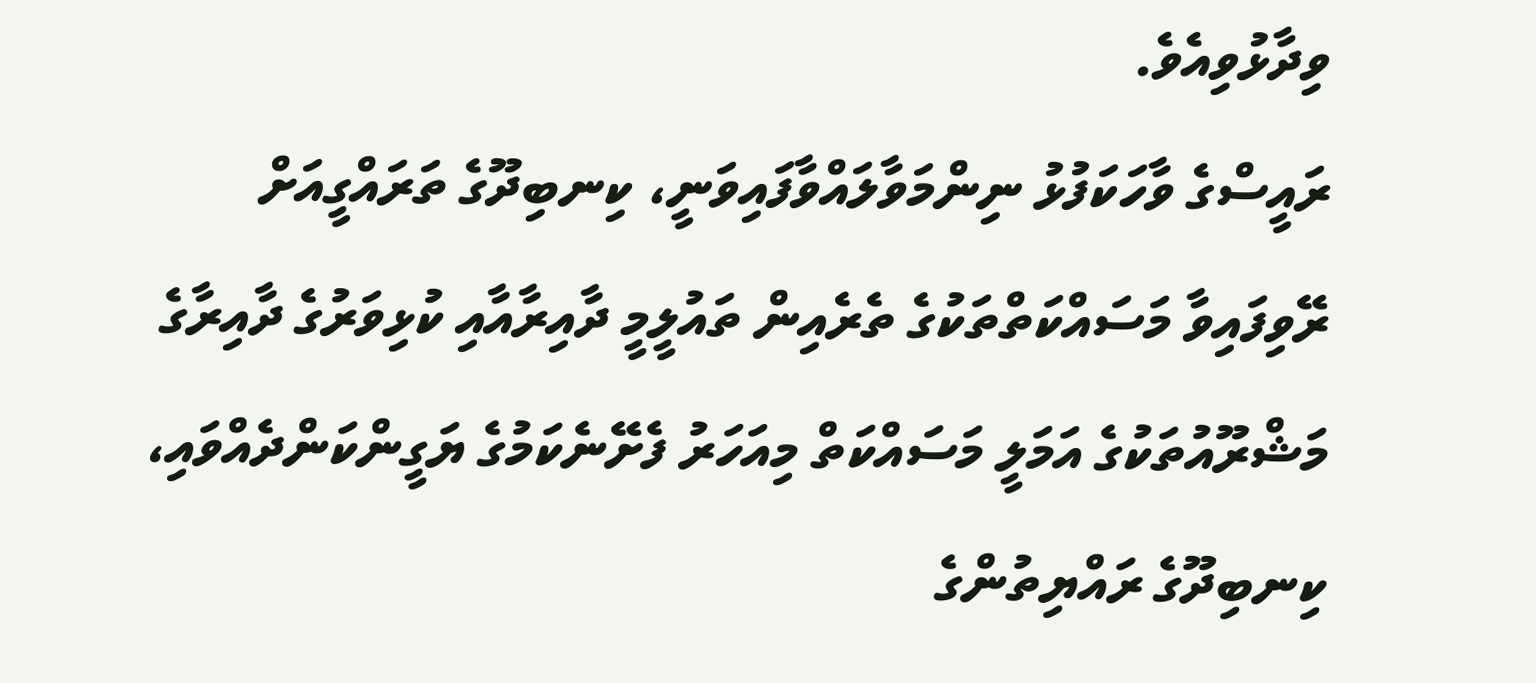ވިދާޅުވިއެވެ.
ރައީސްގެ ވާހަކަފުޅު ނިންމަވާލައްވާފައިވަނީ، ކިނބިދޫގެ ތަރައްގީއަށް ރޭވިފައިވާ މަސައްކަތްތަކުގެ ތެރެއިން ތައުލީމީ ދާއިރާއާއި ކުޅިވަރުގެ ދާއިރާގެ މަޝްރޫއުތަކުގެ އަމަލީ މަސައްކަތް މިއަހަރު ފެށޭނެކަމުގެ ޔަގީންކަންދެއްވައި، ކިނބިދޫގެ ރައްޔިތުންގެ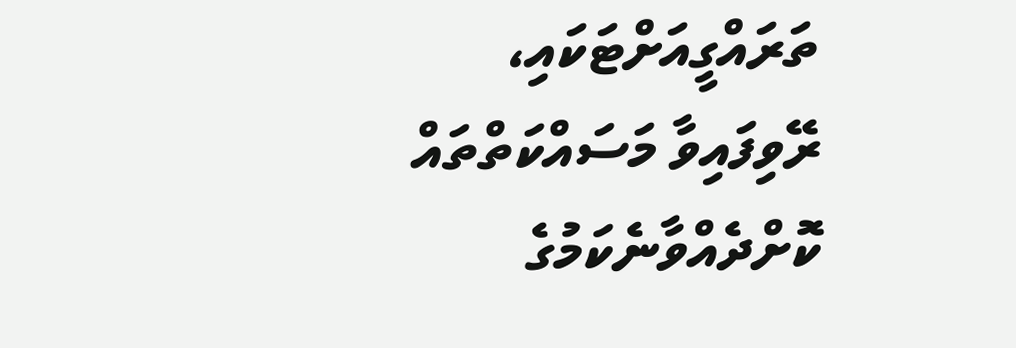ތަރައްގީއަށްޓަކައި، ރޭވިފައިވާ މަސައްކަތްތައް ކޮށްދެއްވާނެކަމުގެ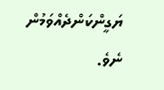ޔަގީންކަންދެއްވަމުން ނެވެ.